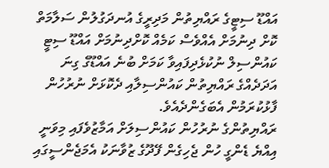އައްޑޫ ސިޓީގެ ރައްޔިތުން މަދިރީގެ އުނދަގުލުން ސަލާމަތް ކޮށް ދިނުމަށް އެއްވެސް ކަމެއް ކޮށްދިނުމަށް އައްޑޫ ސިޓީ ކައުންސިލް ނުކުޅެދިފައިވާ ކަމަށް ބުނެ އައްޑޫގެ ގިނަ އަދަދެއްގެ ރައްޔިތުން ކައުންސިލާއި ދެކޮޅަށް ނުރުހުން ފާޅުކުރަމުން އެބަގެންދެއެވެ.
ރައްޔިތުންގެ ނުރުހުން ކައުންސިލަށް އަމާޒުވެފައި މިވަނީ އިއްޔެ ޑެންގީ ހުން ޖެހިގެން ފޭދޫގެ ޒުވާނަކު އެމަޖެންސީގައި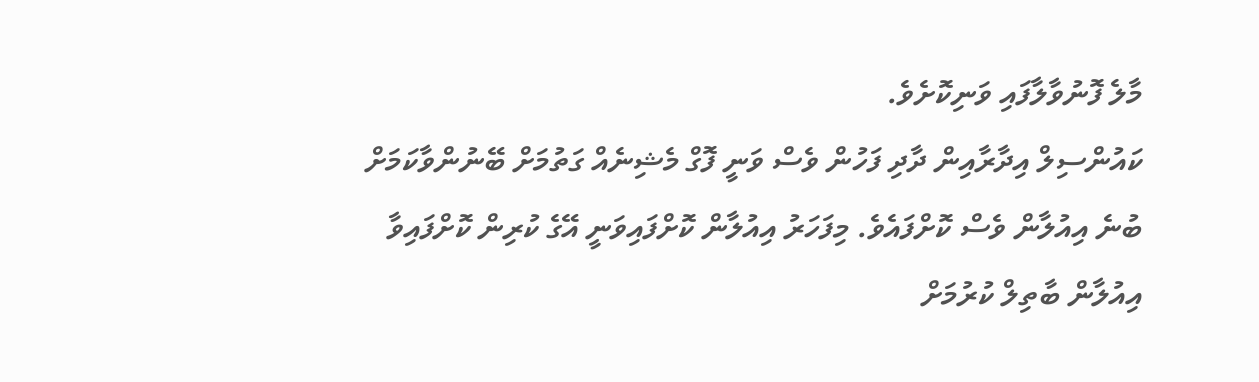މާލެ ފޮނުވާލާފައި ވަނިކޮށެވެ.
ކައުންސިލް އިދާރާއިން ދާދި ފަހުން ވެސް ވަނީ ފޮގް މެޝިނެއް ގަތުމަށް ބޭނުންވާކަމަށް ބުނެ އިއުލާން ވެސް ކޮށްފައެވެ. މިފަހަރު އިއުލާން ކޮށްފައިވަނީ އޭގެ ކުރިން ކޮށްފައިވާ އިއުލާން ބާތިލް ކުރުމަށް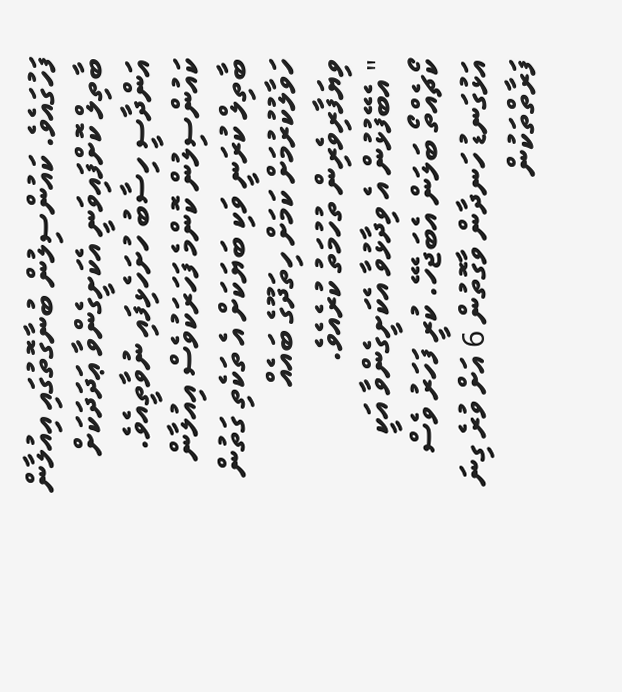ފަހުގައެވެ. ކައުންސިލުން ބުނާގޮތުގައި އިއުލާން ބާތިލް ކޮށްފައިވަނީ އެކަށީގެންވާ ޢަދަދަކަށް އަންދާސީ ހިސާބު ހުށަހެޅިފައި ނުވާތީއެވެ.
ކައުންސިލުން ކޮންމެ ފަހަރަކުވެސް އިއުލާން ބާތިލް ކުރަނީ ވަކި ބަޔަކަށް އެ ތަކެތި ގަތުން ހަވާލުކުރުމަށް ކަމަށް ހިތަދޫގެ ބައެއް ވިޔަފާރިވެރިން ތުހުމަތު ކުރެއެވެ.
" އެބޭފުޅުން އެ ވިދާޅުވާ އެކަށީގެންވާ އަކީ ކޯޗެއްތޯ ބަލަން އެބަޖެހޭ. ކުރީ ފަހަރު ވެސް އަޅުގަނޑު ހަނދާން ވާގޮތުން 6 އަށް ވުރެ ގިނަ ފަރާތްތަކުން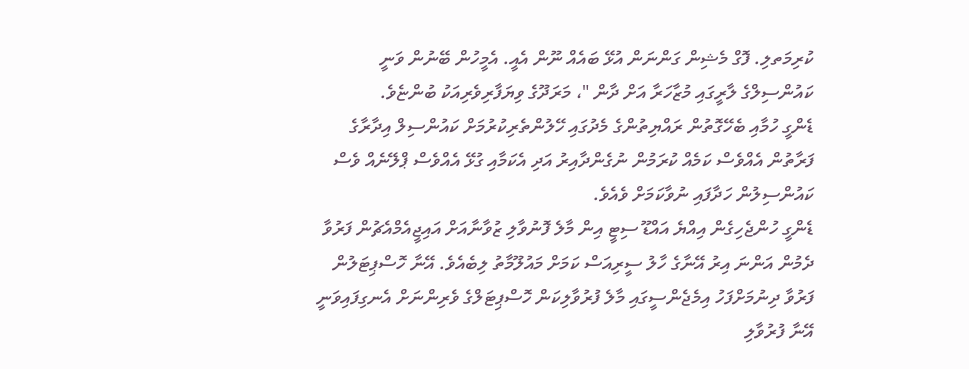ކުރިމަތލި. ފޮގް މެޝިން ގަންނަން އުޅޭ ބައެއް ނޫން އެއީ. އެމީހުން ބޭނުން ވަނީ ކައުންސިލްގެ ލާރީގައި މުޒާހަރާ އަށް ދާން "، މަރަދޫގެ ވިޔަފާރިވެރިއަކު ބުންޏެވެ.
ޑެންގީ ހުމާއި ބެހޭގޮތުން ރައްޔިތުންގެ މެދުގައި ހޭލުންތެރިކުރުމަށް ކައުންސިލް އިދާރާގެ ފަރާތުން އެއްވެސް ކަމެއް ކުރަމުން ނުގެންދާއިރު އަދި އެކަމާއި ގުޅޭ އެއްވެސް ޕްލޭނެއް ވެސް ކައުންސިލުން ހަދާފައި ނުވާކަމަށް ވެއެވެ.
ޑެންގީ ހުންޖެހިގެން އިއްޔެ އައްޑޫ ސިޓީ އިން މާލެ ފޮނުވާލި ޒުވާނާއަށް އައިޖީއެމްއެޗުން ފަރުވާ ދެމުން އަންނަ އިރު އޭނާގެ ހާލު ސީރިއަސް ކަމަށް މައުލޫމާތު ލިބެއެވެ. އޭނާ ހޮސްޕިޓަލުން ފަރުވާ ދިނުމަށްފަހު އިމެޖެންސީގައި މާލެ ފުރުވާލިކަން ހޮސްޕިޓަލްގެ ވެރިންނަށް އެނގިފައިވަނީ އޭނާ ފުރުވާލި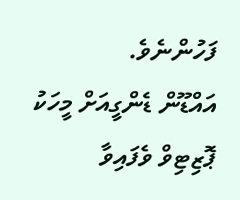ފަހުންނެވެ.
އައްޑޫން ޑެންގީއަށް މީހަކު ޕޮޒިޓިވް ވެފައިވާ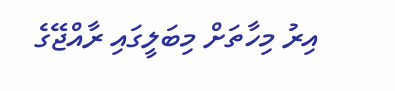އިރު މިހާތަށް މިބަލީގައި ރާއްޖޭގެ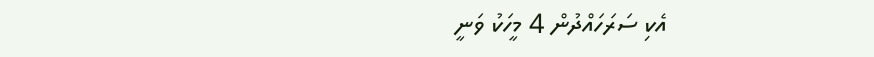އެކި ސަރަހައްދުން 4 މީހަކު ވަނީ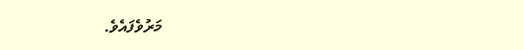މަރުވެފައެވެ.